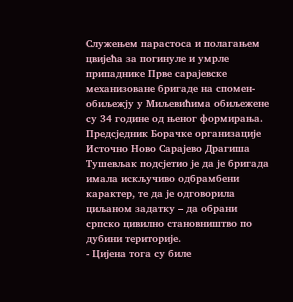Служењем парастоса и полагањем цвијећа за погинуле и умрле припаднике Прве сарајевске механизоване бригаде на спомен-обиљежју у Миљевићима обиљежене су 34 године од њеног формирања.
Предсједник Борачке организације Источно Ново Сарајево Драгиша Тушевљак подсјетио је да је бригада имала искључиво одбрамбени карактер, те да је одговорила циљаном задатку – да обрани српско цивилно становништво по дубини територије.
- Цијена тога су биле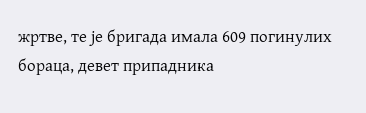жртве, те је бригада имала 609 погинулих бораца, девет припадника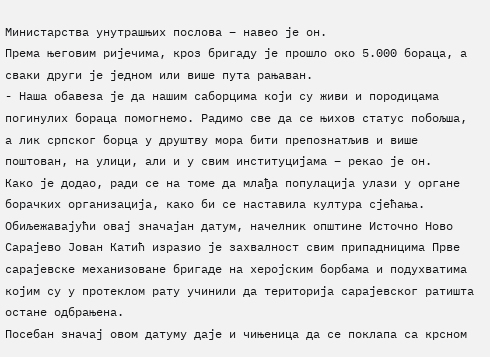Министарства унутрашњих послова – навео је он.
Према његовим ријечима, кроз бригаду је прошло око 5.000 бораца, а сваки други је једном или више пута рањаван.
- Наша обавеза је да нашим саборцима који су живи и породицама погинулих бораца помогнемо. Радимо све да се њихов статус побољша, а лик српског борца у друштву мора бити препознатљив и више поштован, на улици, али и у свим институцијама – рекао је он.
Како је додао, ради се на томе да млађа популација улази у органе борачких организација, како би се наставила култура сјећања.
Обиљежавајући овај значајан датум, начелник општине Источно Ново Сарајево Јован Катић изразио је захвалност свим припадницима Прве сарајевске механизоване бригаде на херојским борбама и подухватима којим су у протеклом рату учинили да територија сарајевског ратишта остане одбрањена.
Посебан значај овом датуму даје и чињеница да се поклапа са крсном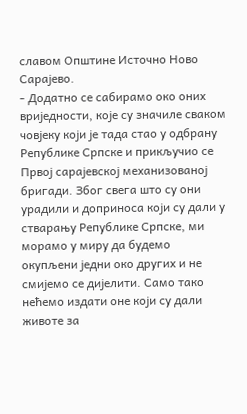славом Општине Источно Ново Сарајево.
- Додатно се сабирамо око оних вриједности, које су значиле сваком човјеку који је тада стао у одбрану Републике Српске и прикључио се Првој сарајевској механизованој бригади. Због свега што су они урадили и доприноса који су дали у стварању Републике Српске, ми морамо у миру да будемо окупљени једни око других и не смијемо се дијелити. Само тако нећемо издати оне који су дали животе за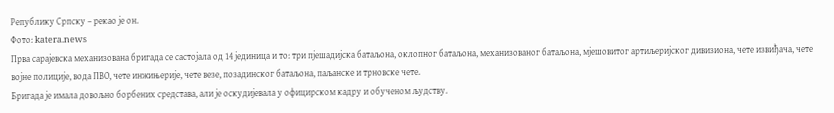Републику Српску – рекао је он.
Фото: katera.news
Прва сарајевска механизована бригада се састојала од 14 јединица и то: три пјешадијска батаљона, оклопног батаљона, механизованог батаљона, мјешовитог артиљеријског дивизиона, чете извиђача, чете војне полиције, вода ПВО, чете инжињерије, чете везе, позадинског батаљона, паљанске и трновске чете.
Бригада је имала довољно борбених средстава, али је оскудијевала у официрском кадру и обученом људству.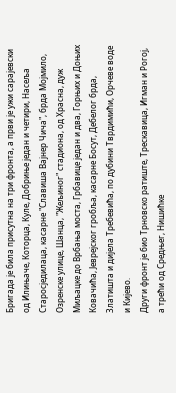Бригада је била присутна на три фронта, а први је ужи сарајевски од Илињаче, Которца, Куле, Добриње један и четири, Насеља Старосједилаца, касарне "Славиша Вајнер Чича", брда Мојмило, Озренске улице, Шанца, "Жељиног" стадиона, од Храсна, дуж Миљацке до Врбања моста, Грбавице један и два, Горњих и Доњих Ковачића, Јеврејског гробља, касарне Босут, Дебелог брда, Златишта и дијела Требевића, по дубини Тврдимићи, Орчеве воде и Кијево.
Други фронт је био Трновско ратиште, Трескавица, Игман и Рогој, а трећи од Средњег, Нишићке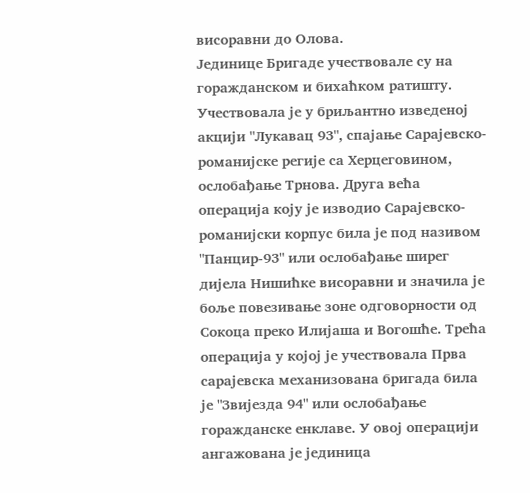висоравни до Олова.
Јединице Бригаде учествовале су на горажданском и бихаћком ратишту.
Учествовала је у бриљантно изведеној акцији "Лукавац 93", спајање Сарајевско-романијске регије са Херцеговином, ослобађање Трнова. Друга већа операција коју је изводио Сарајевско-романијски корпус била је под називом "Панцир-93" или ослобађање ширег дијела Нишићке висоравни и значила је боље повезивање зоне одговорности од Сокоца преко Илијаша и Вогошће. Трећа операција у којој је учествовала Прва сарајевска механизована бригада била је "Звијезда 94" или ослобађање горажданске енклаве. У овој операцији ангажована је јединица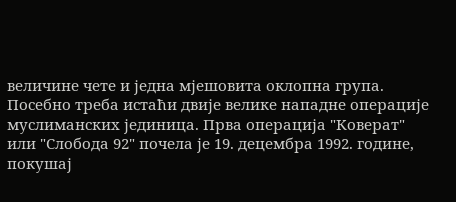величине чете и једна мјешовита оклопна група.
Посебно треба истаћи двије велике нападне операције муслиманских јединица. Прва операција "Коверат" или "Слобода 92" почела је 19. децембра 1992. године, покушај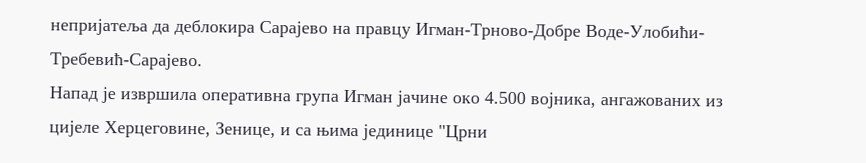непријатеља да деблокира Сарајево на правцу Игман-Трново-Добре Воде-Улобићи-Требевић-Сарајево.
Напад је извршила оперативна група Игман јачине око 4.500 војника, ангажованих из цијеле Херцеговине, Зенице, и са њима јединице "Црни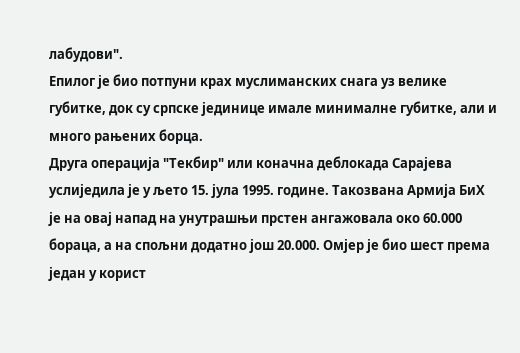лабудови".
Епилог је био потпуни крах муслиманских снага уз велике губитке, док су српске јединице имале минималне губитке, али и много рањених борца.
Друга операција "Текбир" или коначна деблокада Сарајева услиједила је у љето 15. јула 1995. године. Такозвана Армија БиХ је на овај напад на унутрашњи прстен ангажовала око 60.000 бораца, а на спољни додатно још 20.000. Омјер је био шест према један у корист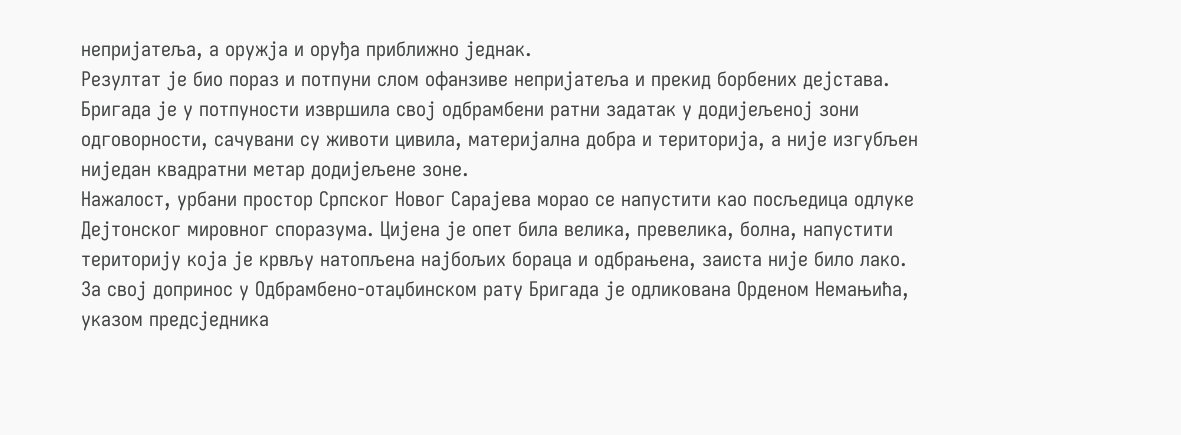непријатеља, а оружја и оруђа приближно једнак.
Резултат је био пораз и потпуни слом офанзиве непријатеља и прекид борбених дејстава.
Бригада је у потпуности извршила свој одбрамбени ратни задатак у додијељеној зони одговорности, сачувани су животи цивила, материјална добра и територија, а није изгубљен ниједан квадратни метар додијељене зоне.
Нажалост, урбани простор Српског Новог Сарајева морао се напустити као посљедица одлуке Дејтонског мировног споразума. Цијена је опет била велика, превелика, болна, напустити територију која је крвљу натопљена најбољих бораца и одбрањена, заиста није било лако.
За свој допринос у Одбрамбено-отаџбинском рату Бригада је одликована Орденом Немањића, указом предсједника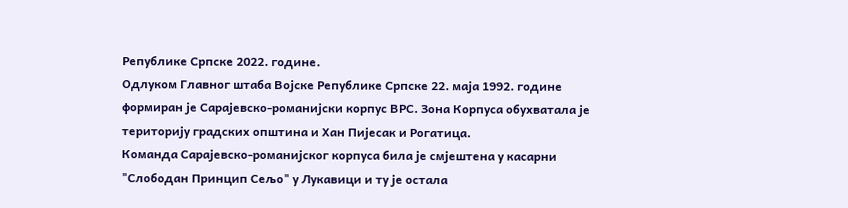Републике Српске 2022. године.
Одлуком Главног штаба Војске Републике Српске 22. маја 1992. године формиран је Сарајевско-романијски корпус ВРС. Зона Корпуса обухватала је територију градских општина и Хан Пијесак и Рогатица.
Команда Сарајевско-романијског корпуса била је смјештена у касарни "Слободан Принцип Сељо" у Лукавици и ту је остала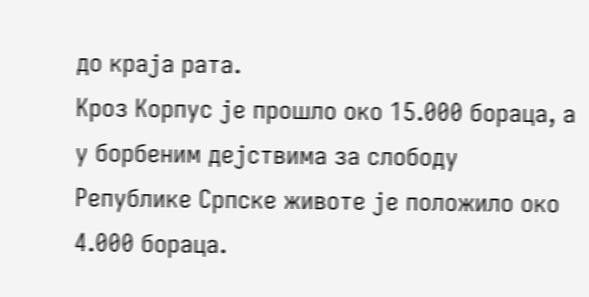до краја рата.
Кроз Корпус је прошло око 15.000 бораца, а у борбеним дејствима за слободу Републике Српске животе је положило око 4.000 бораца.